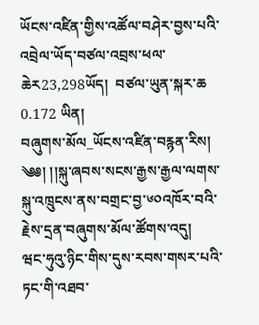ཡོངས་འཛིན་གྱིས་འཚོལ་བཤེར་བྱས་པའི་འབྲེལ་ཡོད་བཙལ་འབྲས་ཕལ་ཆེར23,298ཡོད།  བཙལ་ཡུན་སྐར་ཆ 0.172 ཡིན།
བཞུགས་མོལ_ཡོངས་འཛིན་བརྙན་རིས།
༄༅། །།སྐུ་ཞབས་སངས་རྒྱས་རྒྱལ་ལགས་སྐུ་འཁྲུངས་ནས་བགྲང་བྱ་༦༠འཁོར་བའི་རྗེས་དྲན་བཞུགས་མོལ་ཚོགས་འདུ།
ཝང་ཧུའུ་ཉིང་གིས་དུས་རབས་གསར་པའི་ཏང་གི་འཐབ་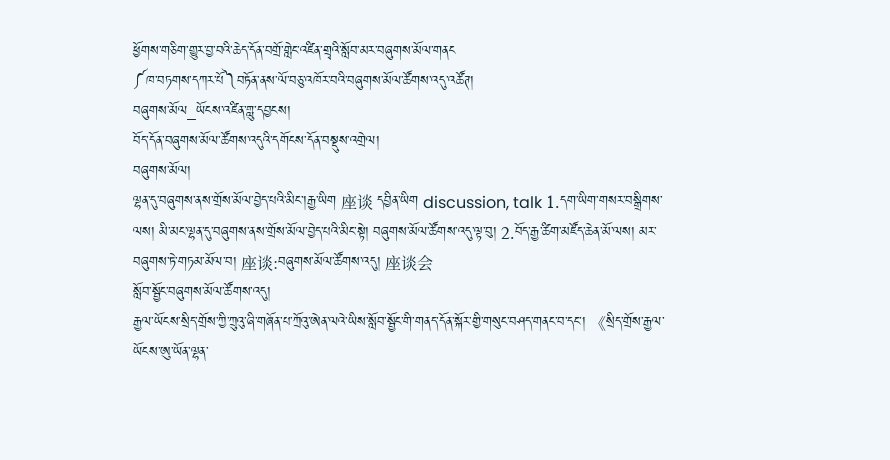ཕྱོགས་གཅིག་གྱུར་བྱ་བའི་ཆེད་དོན་བགྲོ་གླེང་འཛིན་གྲྭའི་སློབ་མར་བཞུགས་མོལ་གནང
༼ཁ་བཏགས་དཀར་པོ༽བཏོན་ནས་ལོ་བཅུ་འཁོར་བའི་བཞུགས་མོལ་ཚོགས་འདུ་འཚོཊ།
བཞུགས་མོལ_ཡོངས་འཛིན་གླུ་དབྱངས།
བོད་དོན་བཞུགས་མོལ་ཚོགས་འདུའི་དགོངས་དོན་བསྡུས་འགྲེལ།
བཞུགས་མོལ།
ལྷན་དུ་བཞུགས་ནས་གྲོས་མོལ་བྱེད་པའི་མིང་།རྒྱ་ཡིག 座谈 དབྱིན་ཡིག discussion, talk 1.དག་ཡིག་གསར་བསྒྲིགས་ལས། མི་མང་ལྷན་དུ་བཞུགས་ནས་གྲོས་མོལ་བྱེད་པའི་མིང་སྟེ། བཞུགས་མོལ་ཚོགས་འདུ་ལྟ་བུ། 2.བོད་རྒྱ་ཚིག་མཛོད་ཆེན་མོ་ལས། མར་བཞུགས་ཏེ་གཏམ་མོལ་བ། 座谈:བཞུགས་མོལ་ཚོགས་འདུ། 座谈会
སློབ་སྦྱོང་བཞུགས་མོལ་ཚོགས་འདུ།
རྒྱལ་ཡོངས་སྲིད་གྲོས་ཀྱི་ཀྲུའུ་ཞི་གཞོན་པ་ཀྲོའུ་ཨེན་ལའེ་ཡིས་སློབ་སྦྱོང་གི་གནད་དོན་སྐོར་གྱི་གསུང་བཤད་གནང་བ་དང་། 《སྲིད་གྲོས་རྒྱལ་ཡོངས་ཨུ་ཡོན་ལྷན་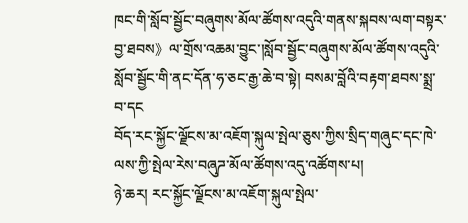ཁང་གི་སློབ་སྦྱོང་བཞུགས་མོལ་ཚོགས་འདུའི་གནས་སྐབས་ལག་བསྟར་བྱ་ཐབས》ལ་གྲོས་འཆམ་བྱུང་།སློབ་སྦྱོང་བཞུགས་མོལ་ཚོགས་འདུའི་སློབ་སྦྱོང་གི་ནང་དོན་ཧ་ཅང་རྒྱ་ཆེ་བ་སྟེ། བསམ་བློའི་བརྟག་ཐབས་སྨྲ་བ་དང
བོད་རང་སྐྱོང་ལྗོངས་མ་འཇོག་སྐུལ་སྤེལ་ཅུས་ཀྱིས་སྲིད་གཞུང་དང་ཁེ་ལས་ཀྱི་སྤེལ་རེས་བཞུཌ་མོལ་ཚོགས་འདུ་འཚོགས་པ།
ཉེ་ཆར། རང་སྐྱོང་ལྗོངས་མ་འཇོག་སྐུལ་སྤེལ་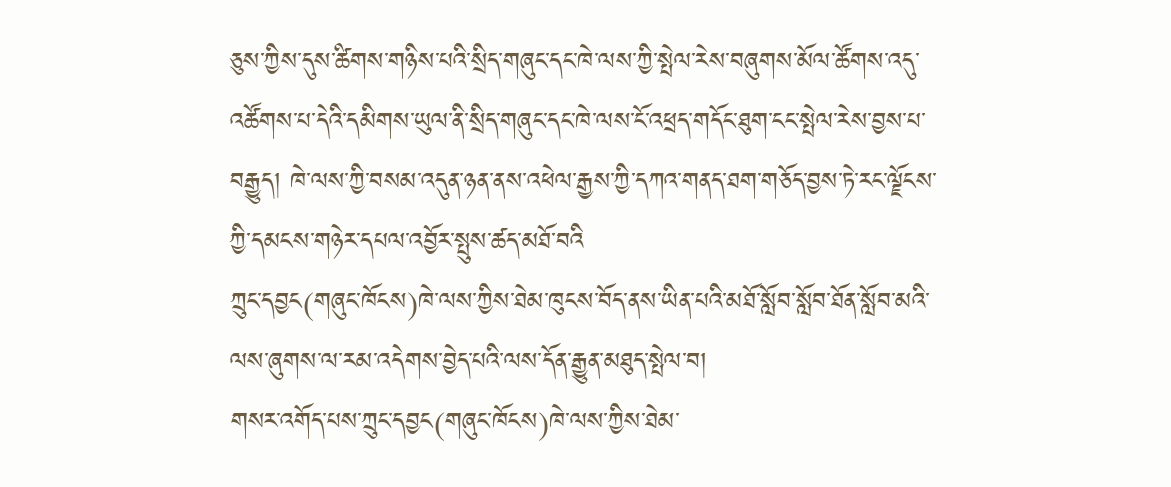ཅུས་ཀྱིས་དུས་ཚིགས་གཉིས་པའི་སྲིད་གཞུང་དང་ཁེ་ལས་ཀྱི་སྤེལ་རེས་བཞུགས་མོལ་ཚོགས་འདུ་འཚོགས་པ་དེའི་དམིགས་ཡུལ་ནི་སྲིད་གཞུང་དང་ཁེ་ལས་ངོ་འཕྲད་གདོང་ཐུག་ངང་སྤེལ་རེས་བྱས་པ་བརྒྱུད། ཁེ་ལས་ཀྱི་བསམ་འདུན་ཉན་ནས་འཕེལ་རྒྱས་ཀྱི་དཀའ་གནད་ཐག་གཅོད་བྱས་ཏེ་རང་ལྗོངས་ཀྱི་དམངས་གཉེར་དཔལ་འབྱོར་སྤུས་ཚད་མཐོ་བའི
ཀྲུང་དབྱང(གཞུང་ཁོངས)ཁེ་ལས་ཀྱིས་ཐེམ་ཁུངས་བོད་ནས་ཡིན་པའི་མཐོ་སློབ་སློབ་ཐོན་སློབ་མའི་ལས་ཞུགས་ལ་རམ་འདེགས་བྱེད་པའི་ལས་དོན་རྒྱུན་མཐུད་སྤེལ་བ།
གསར་འགོད་པས་ཀྲུང་དབྱང(གཞུང་ཁོངས)ཁེ་ལས་ཀྱིས་ཐེམ་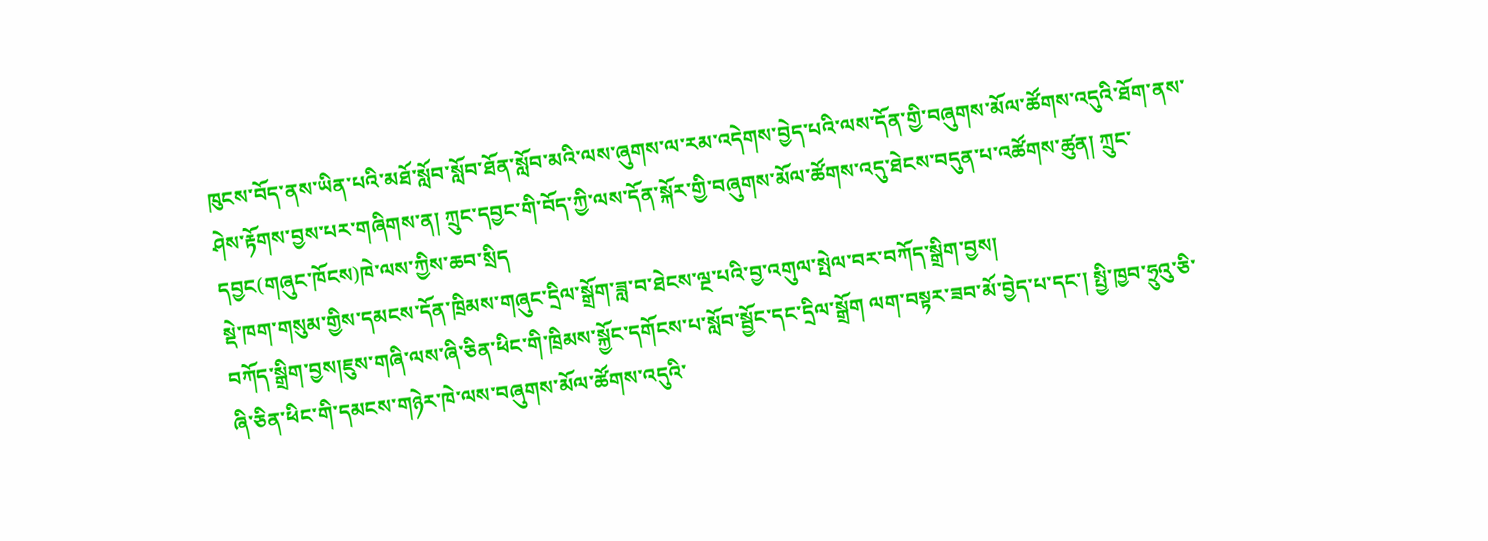ཁུངས་བོད་ནས་ཡིན་པའི་མཐོ་སློབ་སློབ་ཐོན་སློབ་མའི་ལས་ཞུགས་ལ་རམ་འདེགས་བྱེད་པའི་ལས་དོན་གྱི་བཞུགས་མོལ་ཚོགས་འདུའི་ཐོག་ནས་ཤེས་རྟོགས་བྱས་པར་གཞིགས་ན། ཀྲུང་དབྱང་གི་བོད་ཀྱི་ལས་དོན་སྐོར་གྱི་བཞུགས་མོལ་ཚོགས་འདུ་ཐེངས་བདུན་པ་འཚོགས་ཚུན། ཀྲུང་དབྱང(གཞུང་ཁོངས)ཁེ་ལས་ཀྱིས་ཆབ་སྲིད
སྡེ་ཁག་གསུམ་གྱིས་དམངས་དོན་ཁྲིམས་གཞུང་དྲིལ་སྒྲོག་ཟླ་བ་ཐེངས་ལྔ་པའི་བྱ་འགུལ་སྤེལ་བར་བཀོད་སྒྲིག་བྱས།
བཀོད་སྒྲིག་བྱས།ཇུས་གཞི་ལས་ཞི་ཅིན་ཕིང་གི་ཁྲིམས་སྐྱོང་དགོངས་པ་སློབ་སྦྱོང་དང་དྲིལ་སྒྲོག ལག་བསྟར་ཟབ་མོ་བྱེད་པ་དང་། སྤྱི་ཁྱབ་ཧྲུའུ་ཅི་ཞི་ཅིན་ཕིང་གི་དམངས་གཉེར་ཁེ་ལས་བཞུགས་མོལ་ཚོགས་འདུའི་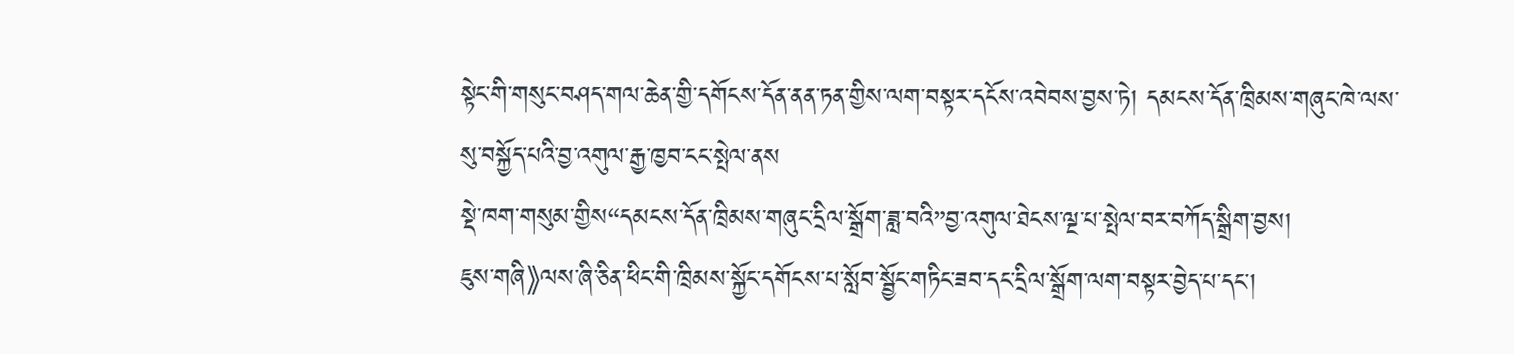སྟེང་གི་གསུང་བཤད་གལ་ཆེན་གྱི་དགོངས་དོན་ནན་ཏན་གྱིས་ལག་བསྟར་དངོས་འབེབས་བྱས་ཏེ། དམངས་དོན་ཁྲིམས་གཞུང་ཁེ་ལས་སུ་བསྐྱོད་པའི་བྱ་འགུལ་རྒྱ་ཁྱབ་ངང་སྤེལ་ནས
སྡེ་ཁག་གསུམ་གྱིས“དམངས་དོན་ཁྲིམས་གཞུང་དྲིལ་སྒྲོག་ཟླ་བའི”བྱ་འགུལ་ཐེངས་ལྔ་པ་སྤེལ་བར་བཀོད་སྒྲིག་བྱས།
ཇུས་གཞི》ལས་ཞི་ཅིན་ཕིང་གི་ཁྲིམས་སྐྱོང་དགོངས་པ་སློབ་སྦྱོང་གཏིང་ཟབ་དང་དྲིལ་སྒྲོག་ལག་བསྟར་བྱེད་པ་དང་།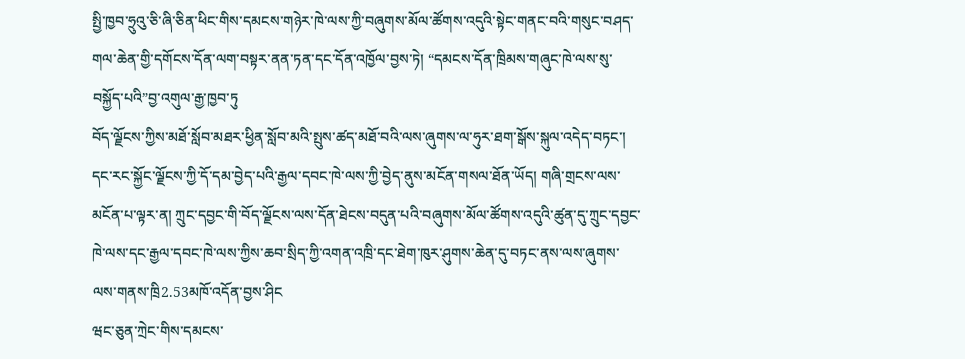སྤྱི་ཁྱབ་ཧྲུའུ་ཅི་ཞི་ཅིན་ཕིང་གིས་དམངས་གཉེར་ཁེ་ལས་ཀྱི་བཞུགས་མོལ་ཚོགས་འདུའི་སྟེང་གནང་བའི་གསུང་བཤད་གལ་ཆེན་གྱི་དགོངས་དོན་ལག་བསྟར་ནན་ཏན་དང་དོན་འཁྱོལ་བྱས་ཏེ། “དམངས་དོན་ཁྲིམས་གཞུང་ཁེ་ལས་སུ་བསྐྱོད་པའི”བྱ་འགུལ་རྒྱ་ཁྱབ་ཏུ
བོད་ལྗོངས་ཀྱིས་མཐོ་སློབ་མཐར་ཕྱིན་སློབ་མའི་སྤུས་ཚད་མཐོ་བའི་ལས་ཞུགས་ལ་ཧུར་ཐག་སྒོས་སྐུལ་འདེད་བཏང་།
དང་རང་སྐྱོང་ལྗོངས་ཀྱི་དོ་དམ་བྱེད་པའི་རྒྱལ་དབང་ཁེ་ལས་ཀྱི་བྱེད་ནུས་མངོན་གསལ་ཐོན་ཡོད། གཞི་གྲངས་ལས་མངོན་པ་ལྟར་ན། ཀྲུང་དབྱང་གི་བོད་ལྗོངས་ལས་དོན་ཐེངས་བདུན་པའི་བཞུགས་མོལ་ཚོགས་འདུའི་ཚུན་དུ་ཀྲུང་དབྱང་ཁེ་ལས་དང་རྒྱལ་དབང་ཁེ་ལས་ཀྱིས་ཆབ་སྲིད་ཀྱི་འགན་འཁྲི་དང་ཐེག་ཁུར་ཤུགས་ཆེན་དུ་བཏང་ནས་ལས་ཞུགས་ལས་གནས་ཁྲི2.53མཁོ་འདོན་བྱས་ཤིང
ཝང་ཅུན་ཀྲེང་གིས་དམངས་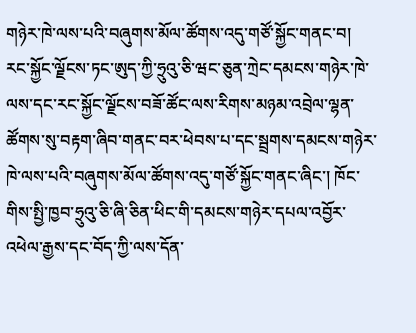གཉེར་ཁེ་ལས་པའི་བཞུགས་མོལ་ཚོགས་འདུ་གཙོ་སྐྱོང་གནང་བ།
རང་སྐྱོང་ལྗོངས་ཏང་ཨུད་ཀྱི་ཧྲུའུ་ཅི་ཝང་ཅུན་ཀྲེང་དམངས་གཉེར་ཁེ་ལས་དང་རང་སྐྱོང་ལྗོངས་བཟོ་ཚོང་ལས་རིགས་མཉམ་འབྲེལ་ལྷན་ཚོགས་སུ་བརྟག་ཞིབ་གནང་བར་ཕེབས་པ་དང་སྦྲགས་དམངས་གཉེར་ཁེ་ལས་པའི་བཞུགས་མོལ་ཚོགས་འདུ་གཙོ་སྐྱོང་གནང་ཞིང་། ཁོང་གིས་སྤྱི་ཁྱབ་ཧྲུའུ་ཅི་ཞི་ཅིན་ཕིང་གི་དམངས་གཉེར་དཔལ་འབྱོར་འཕེལ་རྒྱས་དང་བོད་ཀྱི་ལས་དོན་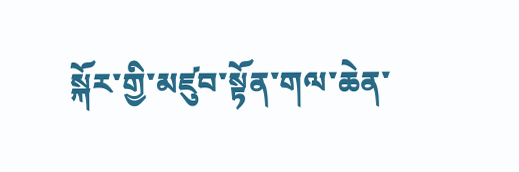སྐོར་གྱི་མཛུབ་སྟོན་གལ་ཆེན་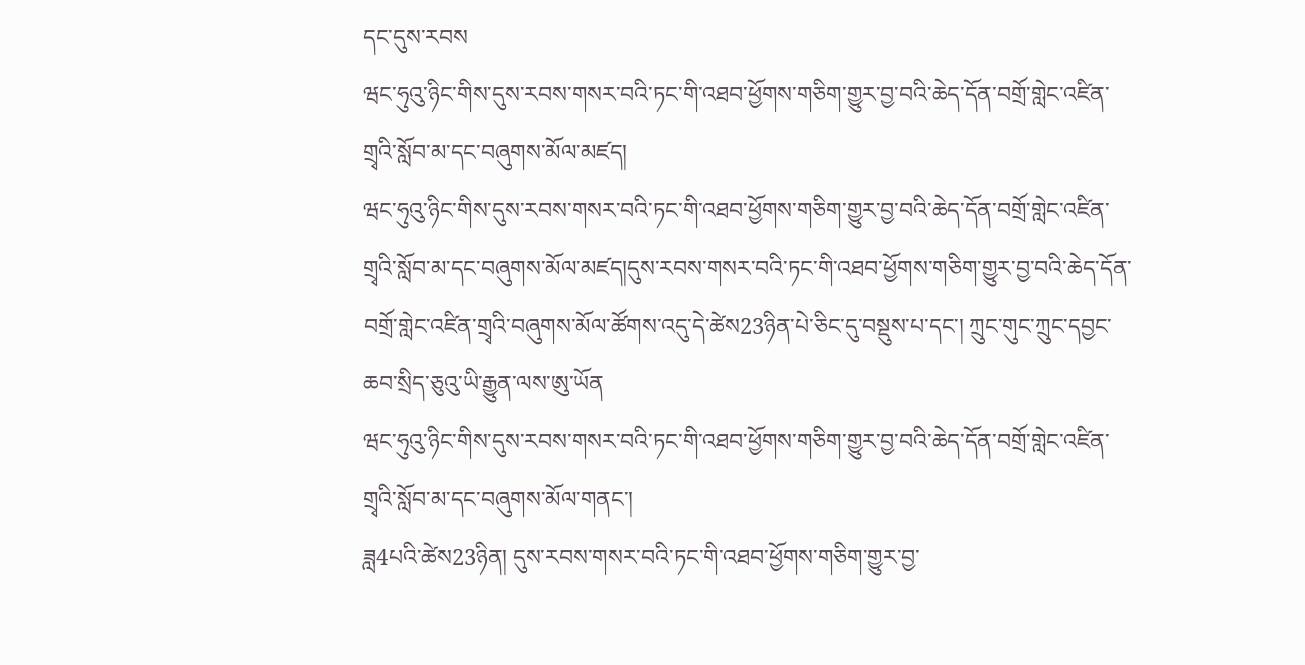དང་དུས་རབས
ཝང་ཧུའུ་ཉིང་གིས་དུས་རབས་གསར་བའི་ཏང་གི་འཐབ་ཕྱོགས་གཅིག་གྱུར་བྱ་བའི་ཆེད་དོན་བགྲོ་གླེང་འཛིན་གྲྭའི་སློབ་མ་དང་བཞུགས་མོལ་མཛད།
ཝང་ཧུའུ་ཉིང་གིས་དུས་རབས་གསར་བའི་ཏང་གི་འཐབ་ཕྱོགས་གཅིག་གྱུར་བྱ་བའི་ཆེད་དོན་བགྲོ་གླེང་འཛིན་གྲྭའི་སློབ་མ་དང་བཞུགས་མོལ་མཛད།དུས་རབས་གསར་བའི་ཏང་གི་འཐབ་ཕྱོགས་གཅིག་གྱུར་བྱ་བའི་ཆེད་དོན་བགྲོ་གླེང་འཛིན་གྲྭའི་བཞུགས་མོལ་ཚོགས་འདུ་དེ་ཚེས23ཉིན་པེ་ཅིང་དུ་བསྡུས་པ་དང་། ཀྲུང་གུང་ཀྲུང་དབྱང་ཆབ་སྲིད་ཅུའུ་ཡི་རྒྱུན་ལས་ཨུ་ཡོན
ཝང་ཧུའུ་ཉིང་གིས་དུས་རབས་གསར་བའི་ཏང་གི་འཐབ་ཕྱོགས་གཅིག་གྱུར་བྱ་བའི་ཆེད་དོན་བགྲོ་གླེང་འཛིན་གྲྭའི་སློབ་མ་དང་བཞུགས་མོལ་གནང་།
ཟླ4པའི་ཚེས23ཉིན། དུས་རབས་གསར་བའི་ཏང་གི་འཐབ་ཕྱོགས་གཅིག་གྱུར་བྱ་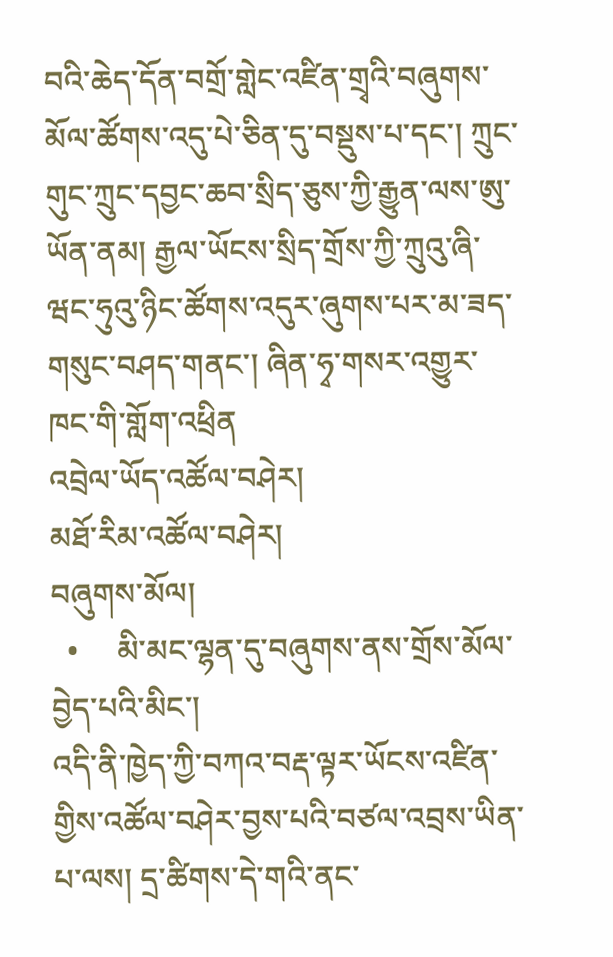བའི་ཆེད་དོན་བགྲོ་གླེང་འཛིན་གྲྭའི་བཞུགས་མོལ་ཚོགས་འདུ་པེ་ཅིན་དུ་བསྡུས་པ་དང་། ཀྲུང་གུང་ཀྲུང་དབྱང་ཆབ་སྲིད་ཅུས་ཀྱི་རྒྱུན་ལས་ཨུ་ཡོན་ནམ། རྒྱལ་ཡོངས་སྲིད་གྲོས་ཀྱི་ཀྲུའུ་ཞི་ཝང་ཧུའུ་ཉིང་ཚོགས་འདུར་ཞུགས་པར་མ་ཟད་གསུང་བཤད་གནང་། ཞིན་ཧྭ་གསར་འགྱུར་ཁང་གི་གློག་འཕྲིན
འབྲེལ་ཡོད་འཚོལ་བཤེར།
མཐོ་རིམ་འཚོལ་བཤེར།
བཞུགས་མོལ།
  •     མི་མང་ལྷན་དུ་བཞུགས་ནས་གྲོས་མོལ་བྱེད་པའི་མིང་།
འདི་ནི་ཁྱེད་ཀྱི་བཀའ་བརྡ་ལྟར་ཡོངས་འཛིན་གྱིས་འཚོལ་བཤེར་བྱས་པའི་བཙལ་འབྲས་ཡིན་པ་ལས། དྲ་ཚིགས་དེ་གའི་ནང་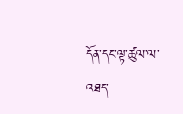དོན་དང་ལྟ་ཚུལ་ལ་འཐད་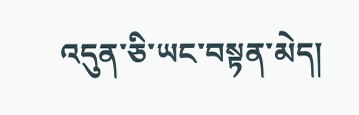འདུན་ཅི་ཡང་བསྟན་མེད།